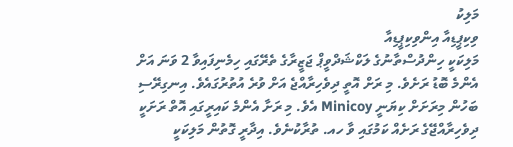މަލިކު
ވިކިޕީޑިއާ އިންވިކިޕީޑިއާ
މަލިކަކީ ހިންދުސްތާނުގެ ލަކްޝަދްވީޕް ޖަޒީރާގެ ތެރޭގައި ހިމެނިފައިވާ 2 ވަނަ އަށް އެންމެ ބޮޑު ރަށެވެ. މި ރަށް އޮތީ ދިވެހިރާއްޖެ އަށް ވުރެ އުތުރުގައެވެ. އިނގިރޭސި ބަހުން މިރަށަށް ކިޔަނީ Minicoy އެވެ. މި ރަށާ އެންމެ ކައިރީގައި އޮތް ރަށަކީ ދިވެހިރާއްޖޭގެ ރަށެއް ކަމުގައި ވާ ހއ. ތުރާކުނެވެ. އިދާރީ ގޮތުން މަލިކަކީ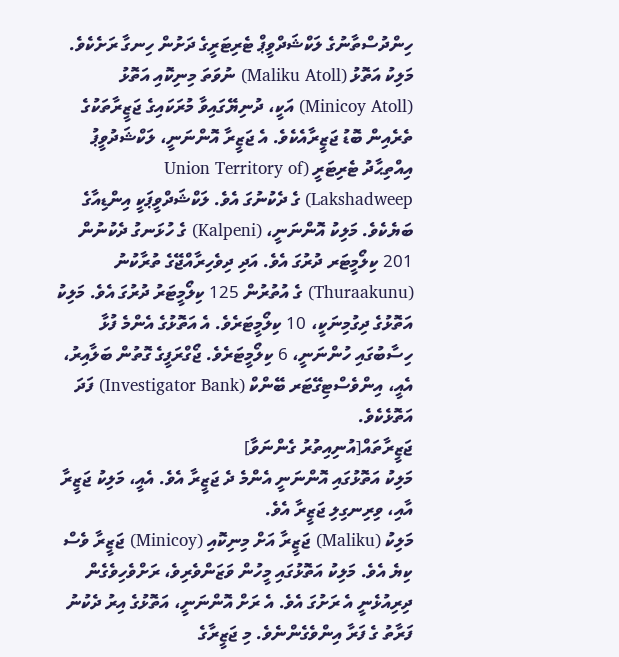ހިންދުސްތާނުގެ ލަކްޝަދްވީޕް ޓެރިޓަރީގެ ދަށުން ހިނގާ ރަށެކެވެ.
މަލިކު އަތޮޅު (Maliku Atoll) ނުވަތަ މިނިކޮއި އަތޮޅު (Minicoy Atoll) އަކީ، ދުނިޔޭގައިވާ މުރަކައިގެ ޖަޒީރާތަކުގެ ތެރެއިން ބޮޑު ޖަޒީރާއެކެވެ. އެ ޖަޒީރާ އޮންނަނީ، ލަކްޝަދުވީޕު އިއްތިޙާދު ޓެރިޓަރީ (Union Territory of Lakshadweep) ގެ ދެކުނުގަ އެވެ. ލަކްޝަދްވީޕަކީ އިންޑިއާގެ ބަޔެކެވެ. މަލިކު އޮންނަނީ، (Kalpeni) ގެ ހުޅަނގު ދެކުނުން 201 ކިލޯމީޓަރ ދުރުގަ އެވެ. އަދި ދިވެހިރާއްޖޭގެ ތުރާކުނު (Thuraakunu) ގެ އުތުރުން 125 ކިލޯމީޓަރު ދުރުގަ އެވެ. މަލިކު އަތޮޅުގެ ދިގުމިނަކީ، 10 ކިލޯމީޓަރެވެ. އެ އަތޮޅުގެ އެންމެ ފުޅާ ހިސާބުގައި ހުންނަނީ، 6 ކިލޯމީޓަރެވެ. ޖޯގްރަފީގެ ގޮތުން ބަލާއިރު، އެއީ، އިންވެސްޓިގޭޓަރ ބޭންކް (Investigator Bank) ފަދަ އަތޮޅެކެވެ.
ޖަޒީރާތައް[އުނިއިތުރު ގެންނަވާ]
މަލިކު އަތޮޅުގައި އޮންނަނީ އެންމެ ދެ ޖަޒީރާ އެވެ. އެއީ، މަލިކު ޖަޒީރާ އާއި، ވިރިނގިލި ޖަޒީރާ އެވެ.
މަލިކު (Maliku) ޖަޒީރާ އަށް މިނިކޮއި (Minicoy) ޖަޒީރާ ވެސް ކިޔެ އެވެ. މަލިކު އަތޮޅުގައި މީހުން ވަޒަންވެރިވެ، ރަށްވެހިވެގެން ދިރިއުޅެނީ އެ ރަށުގަ އެވެ. އެ ރަށް އޮންނަނީ، އަތޮޅުގެ އިރު ދެކުނު ފަރާތު ގެ ފަރާ އިންވެގެންނެވެ. މި ޖަޒީރާގެ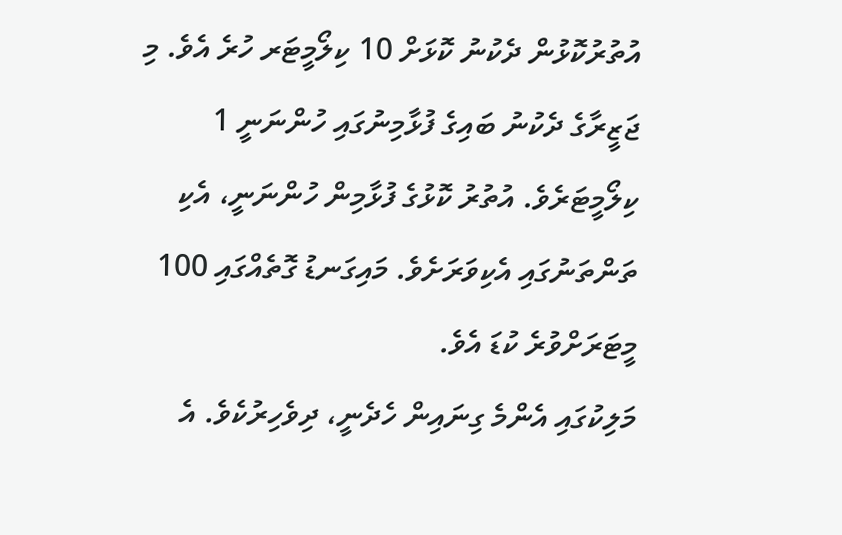އުތުރުކޮޅުން ދެކުނު ކޮޅަށް 10 ކިލޯމީޓަރ ހުރެ އެވެ. މި ޖަޒީރާގެ ދެކުނު ބައިގެ ފުޅާމިނުގައި ހުންނަނީ 1 ކިލޯމީޓަރެވެ. އުތުރު ކޮޅުގެ ފުޅާމިން ހުންނަނީ، އެކި ތަންތަނުގައި އެކިވަރަށެވެ. މައިގަނޑު ގޮތެއްގައި 100 މީޓަރަށްވުރެ ކުޑަ އެވެ.
މަލިކުގައި އެންމެ ގިނައިން ހެދެނީ، ދިވެހިރުކެވެ. އެ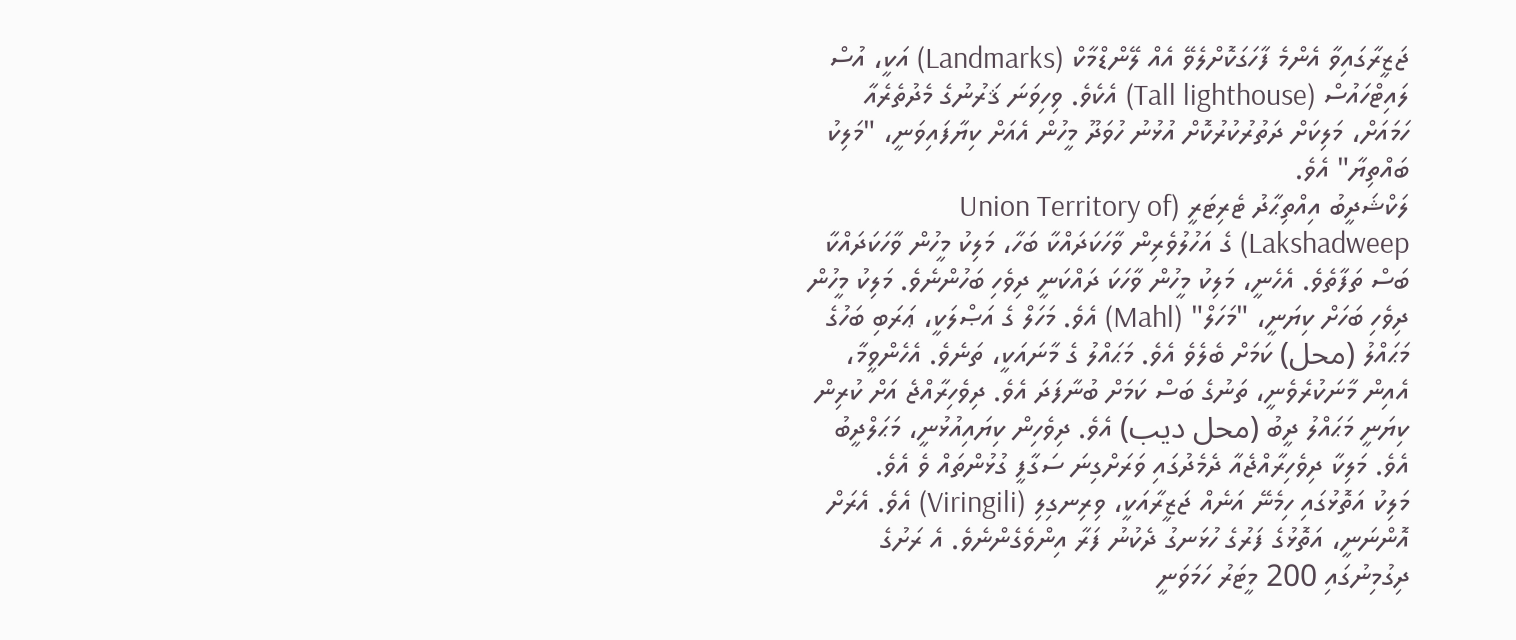ޖަޒީރާގައިވާ އެންމެ ފާހަގަކޮށްލެވޭ އެއް ލޭންޑްމާކް (Landmarks) އަކީ، އުސް ލައިޓްހައުސް (Tall lighthouse) އެކެވެ. ވިހިވަނަ ޤަރުނުގެ މެދުތެރެއާ ހަމައަށް، މަލިކަށް ދަތުރުކުރުކޮށް އުޅުނު ހުވަދޫ މީހުން އެއަށް ކިޔާފައިވަނީ، "މަލިކު ބައްތިޔާ" އެވެ.
ލަކްޝަދީބު އިއްތިޙާދު ޓެރިޓަރީ (Union Territory of Lakshadweep) ގެ އަހުލުވެރިން ވާހަކަދައްކާ ބަހާ، މަލިކު މީހުން ވާހަކަދައްކާ ބަސް ތަފާތެވެ. އެހެނީ، މަލިކު މީހުން ވާހަކަ ދައްކަނީ ދިވެހި ބަހުންނެވެ. މަލިކު މީހުން ދިވެހި ބަހަށް ކިޔަނީ، "މަހަލް" (Mahl) އެވެ. މަހަލް ގެ އަޞްލަކީ، ޢަރަބި ބަހުގެ މަޙައްލު (محل) ކަމަށް ބެލެވެ އެވެ. މަޙައްލު ގެ މާނައަކީ، ތަނެވެ. އެހެންވީމާ، އެއިން މާނަކުރެވެނީ، ތަނުގެ ބަސް ކަމަށް ބުނާފަދަ އެވެ. ދިވެހިރާއްޖެ އަށް ކުރިން ކިޔަނީ މަޙައްލު ދީބު (محل ديب) އެވެ. ދިވެހިން ކިޔައިއުޅުނީ، މަޙަލްދީބު އެވެ. މަލިކާ ދިވެހިރާއްޖެއާ ދެމެދުގައި ވަރަށްގިނަ ސަގާފީ ގުޅުންތައް ވެ އެވެ.
މަލިކު އަތޮޅުގައި ހިމެނޭ އަނެއް ޖަޒީރާއަކީ، ވިރިނގިލި (Viringili) އެވެ. އެރަށް އޮންނަނީ، އަތޮޅުގެ ފަރުގެ ހުޅަނގު ދެކުނު ފަރާ އިންވެގެންނެވެ. އެ ރަށުގެ ދިގުމިނުގައި 200 މީޓަރު ހަމަވަނީ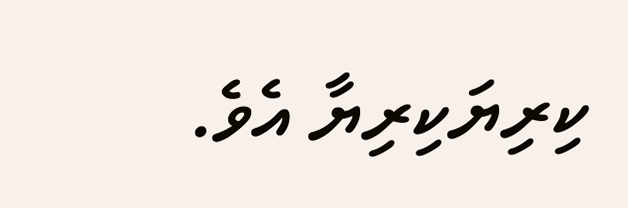ކިރިޔަކިރިޔާ އެވެ.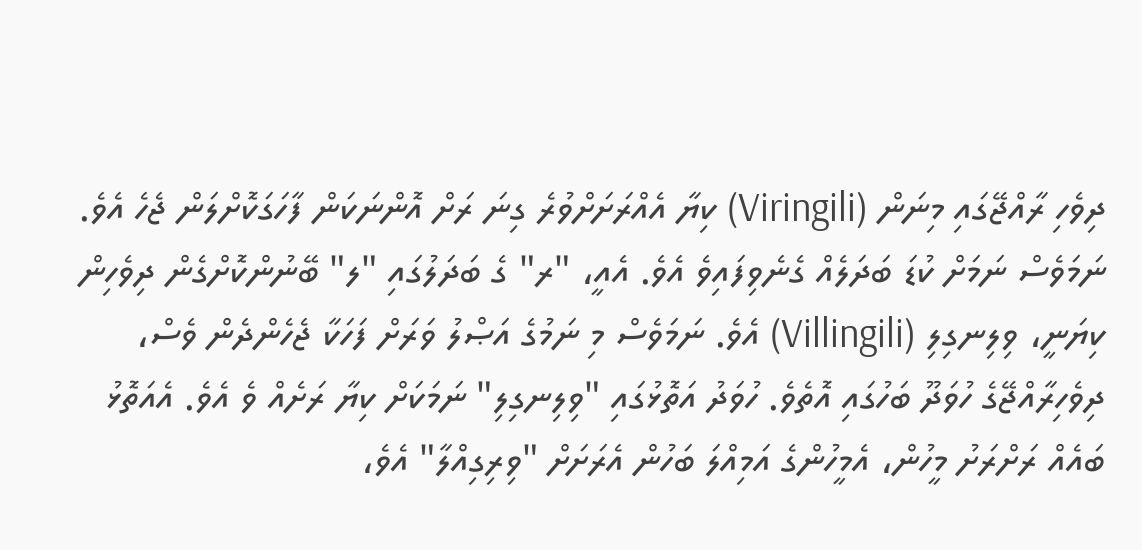ދިވެހި ރާއްޖޭގައި މިނަން (Viringili) ކިޔާ އެއްރަށަށްވުރެ ގިނަ ރަށް އޮންނަކަން ފާހަގަކޮށްލަން ޖެހެ އެވެ. ނަމަވެސް ނަމަށް ކުޑަ ބަދަލެއް ގެނެވިފައިވެ އެވެ. އެއީ، "ރ" ގެ ބަދަލުގައި "ލ" ބޭނުންކޮށްގެން ދިވެހިން ކިޔަނީ، ވިލިނގިލި (Villingili) އެވެ. ނަމަވެސް މި ނަމުގެ އަޞްލު ވަރަށް ފަހަކާ ޖެހެންދެން ވެސް، ދިވެހިރާއްޖޭގެ ހުވަދޫ ބަހުގައި އޮތެވެ. ހުވަދު އަތޮޅުގައި "ވިލިނގިލި" ނަމަކަށް ކިޔާ ރަށެއް ވެ އެވެ. އެއަތޮޅު ބައެއް ރަށްރަށު މީހުން، އެމީހުންގެ އަމިއްލަ ބަހުން އެރަށަށް "ވިރިގިއްލާ" އެވެ،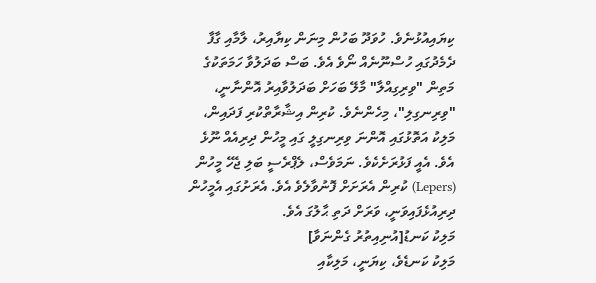ކިޔައިއުޅުނެވެ. ހުވަދޫ ބަހުން މިނަން ކިޔާއިރު، ލާމާއި ގާފާ ދެމެދުގައި ހުސްނޫނެއް ނޯވެ އެވެ. ބަސް ބަދަލުވާ ހަމަތަކުގެ މަތިން "ވިރިގިއްލާ" މާލޭ ބަހަށް ބަދަލުވާއިރު އޮންނާނީ، "ވިރިނގިލި"، މިހެންނެވެ. ކުރިން އިޝާރާތްކުރި ފަދައިން، މަލިކު އަތޮޅުގައި އޮންނަ ވިރިނގިލީ ގައި މީހުން ދިރިއެއް ނޫޅެ އެވެ. އެއީ ފަޅުރަށެކެވެ. ނަމަވެސް، ލެޕްރެސީ ބަލި ޖެހޭ މީހުން (Lepers) ކުރިން އެރަށަށް ފޮނުވާލެވެ އެވެ. އެރަށުގައި އެމީހުން ދިރިއުޅެފައިވަނީ، ވަރަށް ދަތި ޙާލުގަ އެވެ.
މަލިކު ކަނޑު[އުނިއިތުރު ގެންނަވާ]
މަލިކު ކަނޑެވެ، ކިޔަނީ، މަލިކާއި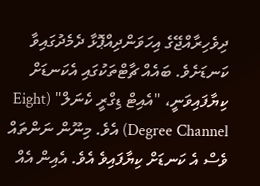ދިވެހިރާއްޖޭގެ އިހަވަންދިއްޕޮޅާ ދެމެދުގައިވާ ކަނޑަށެވެ. ބައެއް ޗާޓްތަކުގައި އެކަނޑަށް ކިޔާފައިވަނީ، "އެއިޓް ޑިގްރީ ކެނަލް" (Eight Degree Channel) އެވެ. މިނޫން ނަންތައް ވެސް އެ ކަނޑަށް ކިޔާފައިވެ އެވެ. އެއިން އެއް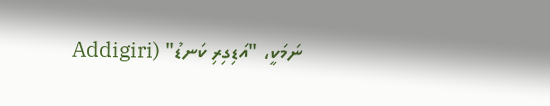ނަމަކީ، "އަޑިގިރި ކަނޑު" (Addigiri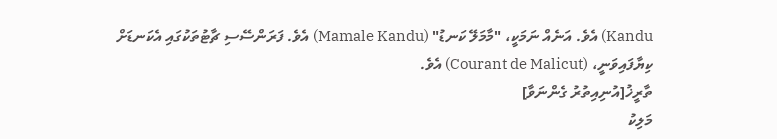Kandu) އެވެ. އަނެއް ނަމަކީ، "މާމަލޭ ކަނޑު" (Mamale Kandu) އެވެ. ފަރަންސޭސި ޗާޓުތަކުގައި އެކަނޑަށް ކިޔާފައިވަނީ، (Courant de Malicut) އެވެ.
ތާރީޚު[އުނިއިތުރު ގެންނަވާ]
މަލިކު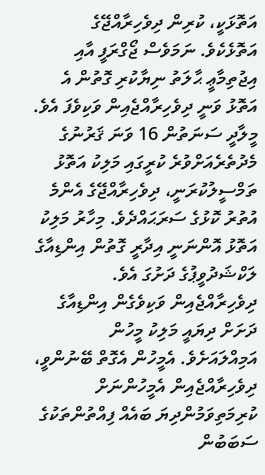އަތޮޅަކީ، ކުރިން ދިވެހިރާއްޖޭގެ އަތޮޅެކެވެ. ނަމަވެސް ޖޯގްރަފީ އާއި އިޖުތިމާޢީ ޙާލަތު ނިޔާކުރި ގޮތުން އެ އަތޮޅު ވަނީ ދިވެހިރާއްޖެއިން ވަކިވެފަ އެވެ. މީލާދީ ސަނަތުން 16 ވަނަ ޤަރުނުގެ މެދުތެރެއަށްވުރެ ކުރީގައި މަލިކު އަތޮޅު ތަމްސީލުކުރަނީ، ދިވެހިރާއްޖޭގެ އެންމެ އުތުރު ކޮޅުގެ ސަރަޙައްދެވެ. މިހާރު މަލިކު އަތޮޅު އޮންނަނީ އިދާރީ ގޮތުން އިންޑިއާގެ ލަކްޝަދުވީޕުގެ ދަށުގަ އެވެ. ދިވެހިރާއްޖެއިން ވަކިވެގެން އިންޑިއާގެ ދަށަށް ދިޔައީ މަލިކު މީހުން އަމިއްލައަށެވެ. އެމީހުން އެގޮތް ބޭނުންވީ، ދިވެހިރާއްޖެއިން އެމީހުންނަށް ކުރިމަތިވަމުންދިޔަ ބައެއް ފިއްތުންތަކުގެ ސަބަބުން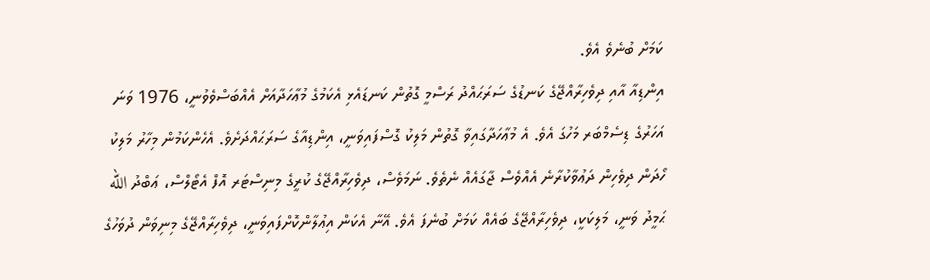ކަމަށް ބުނެވެ އެވެ.
އިންޑިއާ އާއި ދިވެހިރާއްޖޭގެ ކަނޑުގެ ސަރަޙައްދު ރަސްމީ ގޮތުން ކަނޑައެޅި އެކަމުގެ މުޢާހަދާއަށް އެއްބަސްވެވުނީ، 1976 ވަނަ އަހަރުގެ ޑިސެމްބަރ މަހުގަ އެވެ. އެ މުޢާހަދާގައިވާ ގޮތުން މަލިކު ގޮސްފައިވަނީ، އިންޑިއާގެ ސަރަޙައްދަށެވެ. އެހެންކަމުން މިހާރު މަލިކު ހޯދަން ދިވެހިން ދަޢުވާކުރާނެ އެއްވެސް ޖާގައެއް ނެތެވެ. ނަމަވެސް، ދިވެހިރާއްޖޭގެ ކުރީގެ މިނިސްޓަރ އޮފް އެޓޯލްސް، ޢަބްދު الله ޙަމީދު ވަނީ، މަލިކަކީ، ދިވެހިރާއްޖޭގެ ބައެއް ކަމަށް ބުނެފަ އެވެ. އޭނާ އެކަން އިޢުލާންކޮށްފައިވަނީ، ދިވެހިރާއްޖޭގެ މިނިވަން ދުވަހުގެ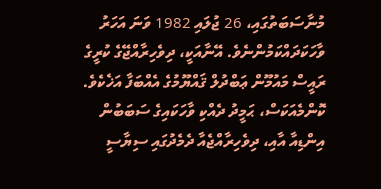މުނާސަބަތުގައި، 26 ޖުލައި 1982 ވަނަ އަހަރު ވާހަކަދައްކަމުންނެވެ. އޭނާއަކީ، ދިވެހިރާއްޖޭގެ ކުރީގެ ރައީސް މައުމޫން ޢަބްދުލް ޤައްޔޫމުގެ އެއްބަފާ އަޚެކެވެ.
ކޮންމެއަކަސް، ޙަމީދު ދެއްކި ވާހަކައިގެ ސަބަބުން އިންޑިއާ އާއި، ދިވެހިރާއްޖެއާ ދެމެދުގައި ސިޔާސީ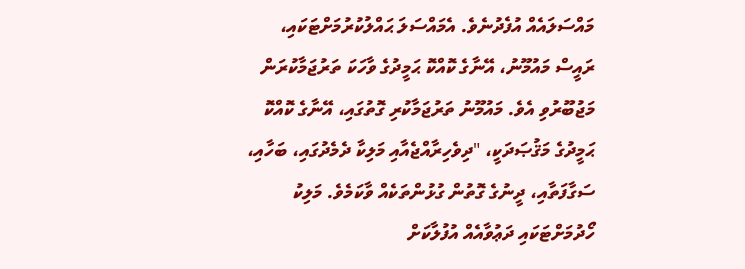މައްސަލައެއް އުފެދުނެވެ. އެމައްސަލަ ޙައްލުކުރުމަށްޓަކައި، ރައީސް މައުމޫނު، އޭނާގެ ކޮއްކޮ ޙަމީދުގެ ވާހަކަ ތަރުޖަމާކުރަން މަޖުބޫރުވި އެވެ. މައުމޫނު ތަރުޖަމާކުރި ގޮތުގައި، އޭނާގެ ކޮއްކޮ ޙަމީދުގެ މަޤުޞަދަކީ، "ދިވެހިރާއްޖެއާއި މަލިކާ ދެމެދުގައި، ބަހާއި، ސަގާފަތާއި، ދީނުގެ ގޮތުން ގުޅުންތަކެއް ވާކަމެވެ. މަލިކު ހޯދުމަށްޓަކައި ދަޢުވާއެއް އުފުލާކަށް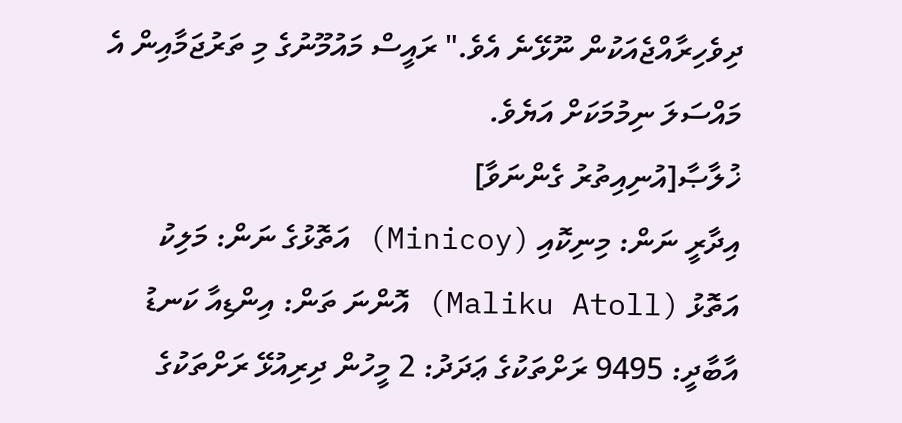ދިވެހިރާއްޖެއަކުން ނޫޅޭނެ އެވެ." ރައީސް މައުމޫނުގެ މި ތަރުޖަމާއިން އެ މައްސަލަ ނިމުމަކަށް އަޔެވެ.
ޚުލާޞާ[އުނިއިތުރު ގެންނަވާ]
އިދާރީ ނަން: މިނިކޮއި (Minicoy) އަތޮޅުގެ ނަން: މަލިކު އަތޮޅު (Maliku Atoll) އޮންނަ ތަން: އިންޑިއާ ކަނޑު އާބާދީ: 9495 ރަށްތަކުގެ ޢަދަދު: 2 މީހުން ދިރިއުޅޭ ރަށްތަކުގެ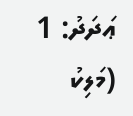ޢަދަދު: 1 (މަލިކު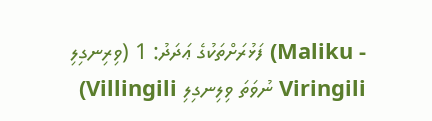- Maliku) ފަޅުރަށްތަކުގެ ޢަދަދު: 1 (ވިރިނގިލި Viringili ނުވަތަ ވިލިނގިލި Villingili)